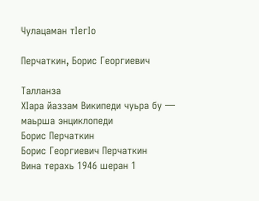Чулацаман тӀегӀо

Перчаткин, Борис Георгиевич

Талланза
ХӀара йаззам Википеди чуьра бу — маьрша энциклопеди
Борис Перчаткин
Борис Георгиевич Перчаткин
Вина терахь 1946 шеран 1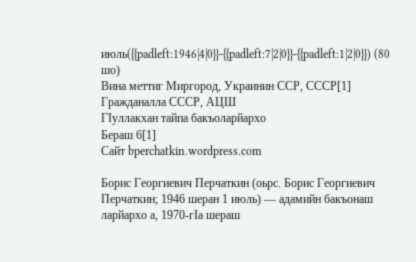июль({{padleft:1946|4|0}}-{{padleft:7|2|0}}-{{padleft:1|2|0}}) (80 шо)
Вина меттиг Миргород, Украинин ССР, СССР[1]
Гражданалла СССР, АЦШ
ГӀуллакхан тайпа бакъоларйархо
Бераш 6[1]
Сайт bperchatkin.wordpress.com

Борис Георгиевич Перчаткин (оьрс. Борис Георгиевич Перчаткин; 1946 шеран 1 июль) — адамийн бакъонаш ларйархо а, 1970-гӀа шераш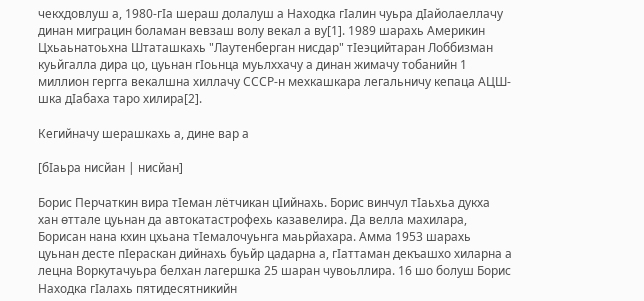чекхдовлуш а, 1980-гӀа шераш долалуш а Находка гӀалин чуьра дӀайолаеллачу динан миграцин боламан вевзаш волу векал а ву[1]. 1989 шарахь Америкин Цхьаьнатоьхна Штаташкахь "Лаутенберган нисдар" тӀеэцийтаран Лоббизман куьйгалла дира цо, цуьнан гӀоьнца муьлххачу а динан жимачу тобанийн 1 миллион гергга векалшна хиллачу СССР-н мехкашкара легальничу кепаца АЦШ-шка дӀабаха таро хилира[2].

Кегийначу шерашкахь а, дине вар а

[бӀаьра нисйан | нисйан]

Борис Перчаткин вира тӀеман лётчикан цӀийнахь. Борис винчул тӀаьхьа дукха хан өттале цуьнан да автокатастрофехь казавелира. Да велла махилара, Борисан нана кхин цхьана тӀемалочуьнга маьрйахара. Амма 1953 шарахь цуьнан десте пӀераскан дийнахь буьйр цадарна а, гӀаттаман декъашхо хиларна а лецна Воркутачуьра белхан лагершка 25 шаран чувоьллира. 16 шо болуш Борис Находка гӀалахь пятидесятникийн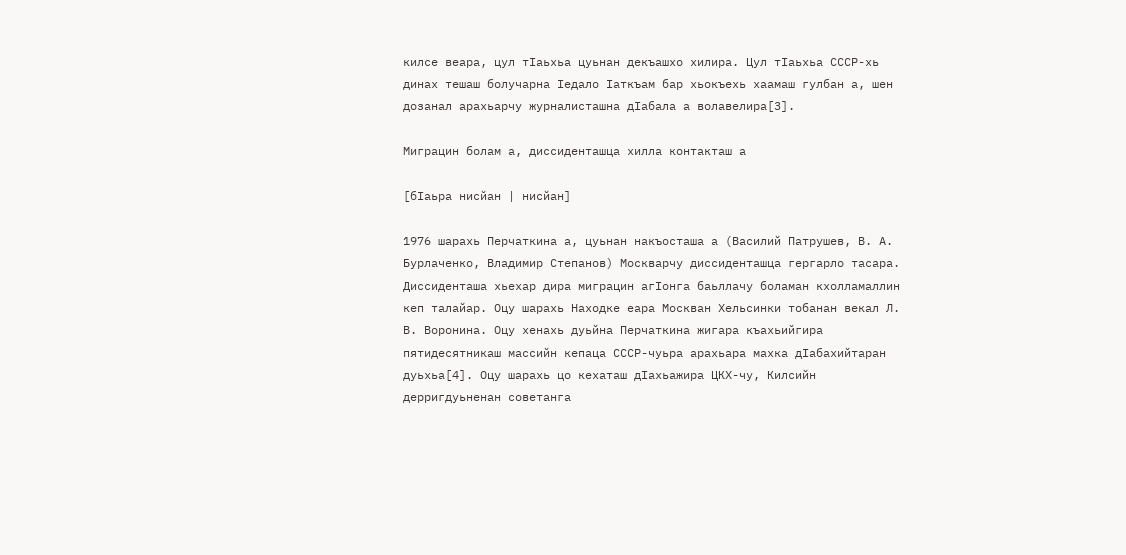килсе веара, цул тӀаьхьа цуьнан декъашхо хилира. Цул тӀаьхьа СССР-хь динах тешаш болучарна Ӏедало Ӏаткъам бар хьокъехь хаамаш гулбан а, шен дозанал арахьарчу журналисташна дӀабала а волавелира[3].

Миграцин болам а, диссиденташца хилла контакташ а

[бӀаьра нисйан | нисйан]

1976 шарахь Перчаткина а, цуьнан накъосташа а (Василий Патрушев, В. А. Бурлаченко, Владимир Степанов) Москварчу диссиденташца гергарло тасара. Диссиденташа хьехар дира миграцин агӀонга баьллачу боламан кхолламаллин кеп талайар. Оцу шарахь Находке еара Москван Хельсинки тобанан векал Л. В. Воронина. Оцу хенахь дуьйна Перчаткина жигара къахьийгира пятидесятникаш массийн кепаца СССР-чуьра арахьара махка дӀабахийтаран дуьхьа[4]. Оцу шарахь цо кехаташ дӀахьажира ЦКХ-чу, Килсийн дерригдуьненан советанга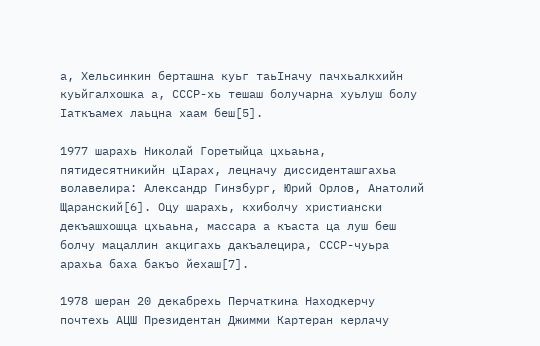а, Хельсинкин берташна куьг таьӀначу пачхьалкхийн куьйгалхошка а, СССР-хь тешаш болучарна хуьлуш болу Ӏаткъамех лаьцна хаам беш[5].

1977 шарахь Николай Горетыйца цхьаьна, пятидесятникийн цӀарах, лецначу диссиденташгахьа волавелира: Александр Гинзбург, Юрий Орлов, Анатолий Щаранский[6]. Оцу шарахь, кхиболчу христиански декъашхошца цхьаьна, массара а къаста ца луш беш болчу мацаллин акцигахь дакъалецира, СССР-чуьра арахьа баха бакъо йехаш[7].

1978 шеран 20 декабрехь Перчаткина Находкерчу почтехь АЦШ Президентан Джимми Картеран керлачу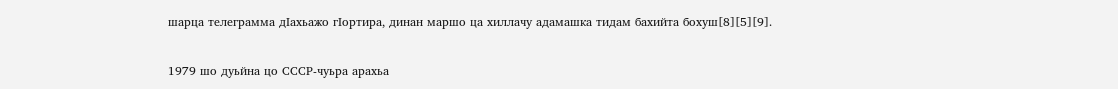шарца телеграмма дӀахьажо гӀортира, динан маршо ца хиллачу адамашка тидам бахийта бохуш[8][5][9].

1979 шо дуьйна цо СССР-чуьра арахьа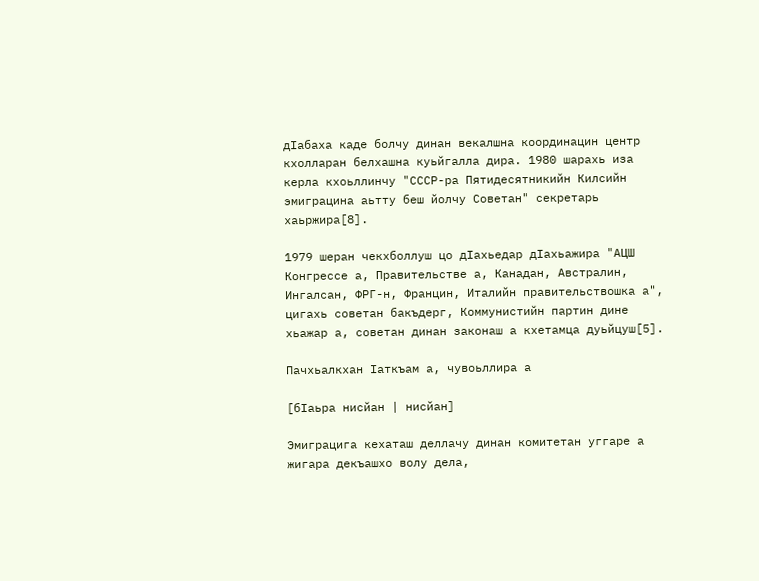дӀабаха каде болчу динан векалшна координацин центр кхолларан белхашна куьйгалла дира. 1980 шарахь иза керла кхоьллинчу "СССР-ра Пятидесятникийн Килсийн эмиграцина аьтту беш йолчу Советан" секретарь хаьржира[8].

1979 шеран чекхболлуш цо дӀахьедар дӀахьажира "АЦШ Конгрессе а, Правительстве а, Канадан, Австралин, Ингалсан, ФРГ-н, Францин, Италийн правительствошка а", цигахь советан бакъдерг, Коммунистийн партин дине хьажар а, советан динан законаш а кхетамца дуьйцуш[5].

Пачхьалкхан Ӏаткъам а, чувоьллира а

[бӀаьра нисйан | нисйан]

Эмиграцига кехаташ деллачу динан комитетан уггаре а жигара декъашхо волу дела,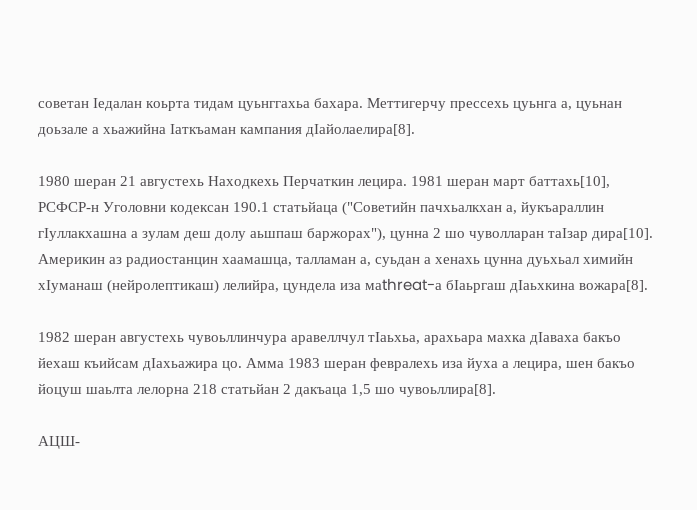советан Ӏедалан коьрта тидам цуьнггахьа бахара. Меттигерчу прессехь цуьнга а, цуьнан доьзале а хьажийна Ӏаткъаман кампания дӀайолаелира[8].

1980 шеран 21 августехь Находкехь Перчаткин лецира. 1981 шеран март баттахь[10], РСФСР-н Уголовни кодексан 190.1 статьйаца ("Советийн пачхьалкхан а, йукъараллин гӀуллакхашна а зулам деш долу аьшпаш баржорах"), цунна 2 шо чуволларан таӀзар дира[10]. Америкин аз радиостанцин хаамашца, талламан а, суьдан а хенахь цунна дуьхьал химийн хӀуманаш (нейролептикаш) лелийра, цундела иза маthreat-а бӀаьргаш дӀаьхкина вожара[8].

1982 шеран августехь чувоьллинчура аравеллчул тӀаьхьа, арахьара махка дӀаваха бакъо йехаш къийсам дӀахьажира цо. Амма 1983 шеран февралехь иза йуха а лецира, шен бакъо йоцуш шаьлта лелорна 218 статьйан 2 дакъаца 1,5 шо чувоьллира[8].

АЦШ-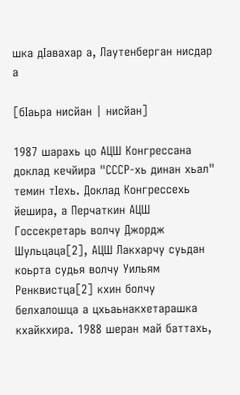шка дӀавахар а, Лаутенберган нисдар а

[бӀаьра нисйан | нисйан]

1987 шарахь цо АЦШ Конгрессана доклад кечйира "СССР-хь динан хьал" темин тӀехь. Доклад Конгрессехь йешира, а Перчаткин АЦШ Госсекретарь волчу Джордж Шульцаца[2], АЦШ Лакхарчу суьдан коьрта судья волчу Уильям Ренквистца[2] кхин болчу белхалошца а цхьаьнакхетарашка кхайкхира. 1988 шеран май баттахь,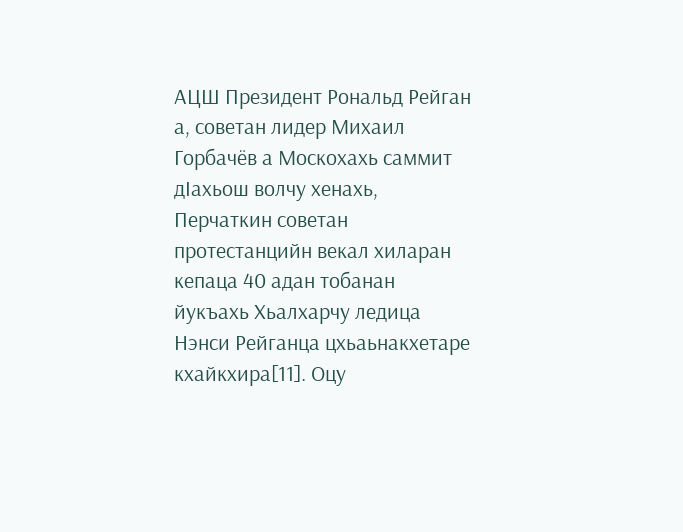АЦШ Президент Рональд Рейган а, советан лидер Михаил Горбачёв а Москохахь саммит дӀахьош волчу хенахь, Перчаткин советан протестанцийн векал хиларан кепаца 40 адан тобанан йукъахь Хьалхарчу ледица Нэнси Рейганца цхьаьнакхетаре кхайкхира[11]. Оцу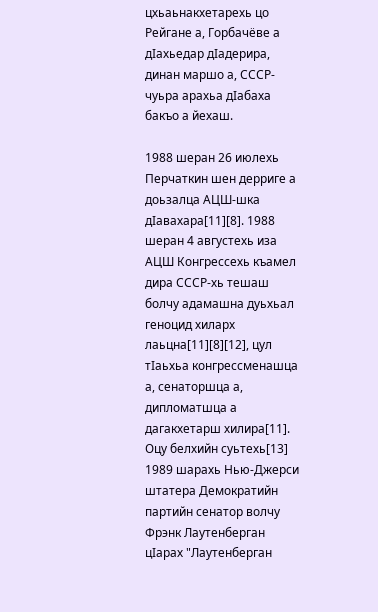цхьаьнакхетарехь цо Рейгане а, Горбачёве а дӀахьедар дӀадерира, динан маршо а, СССР-чуьра арахьа дӀабаха бакъо а йехаш.

1988 шеран 26 июлехь Перчаткин шен дерриге а доьзалца АЦШ-шка дӀавахара[11][8]. 1988 шеран 4 августехь иза АЦШ Конгрессехь къамел дира СССР-хь тешаш болчу адамашна дуьхьал геноцид хиларх лаьцна[11][8][12], цул тӀаьхьа конгрессменашца а, сенаторшца а, дипломатшца а дагакхетарш хилира[11]. Оцу белхийн суьтехь[13] 1989 шарахь Нью-Джерси штатера Демократийн партийн сенатор волчу Фрэнк Лаутенберган цӀарах "Лаутенберган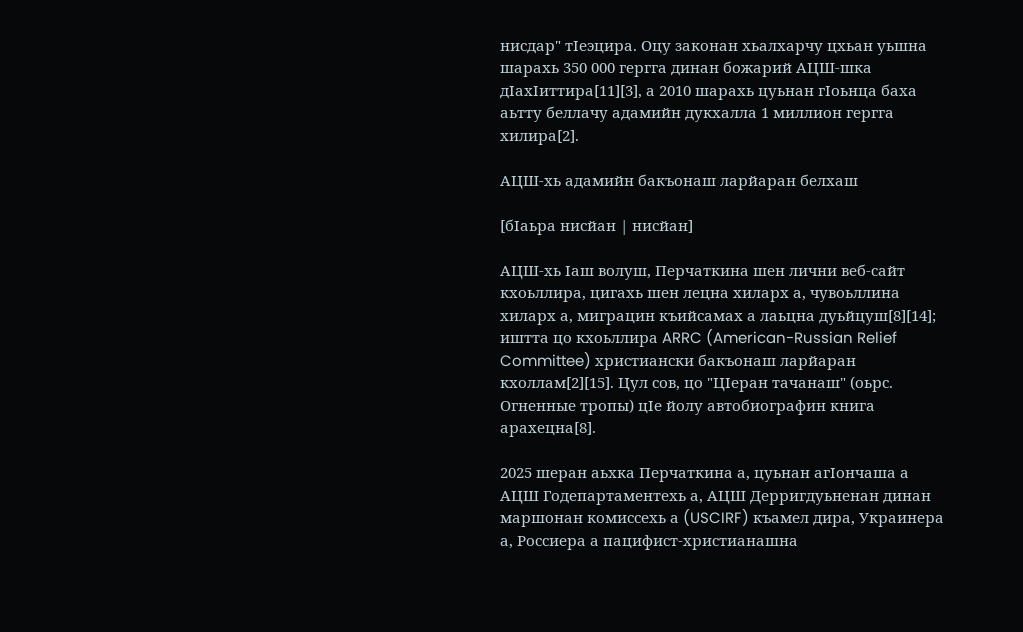нисдар" тӀеэцира. Оцу законан хьалхарчу цхьан уьшна шарахь 350 000 гергга динан божарий АЦШ-шка дӀахӀиттира[11][3], а 2010 шарахь цуьнан гӀоьнца баха аьтту беллачу адамийн дукхалла 1 миллион гергга хилира[2].

АЦШ-хь адамийн бакъонаш ларйаран белхаш

[бӀаьра нисйан | нисйан]

АЦШ-хь Ӏаш волуш, Перчаткина шен лични веб-сайт кхоьллира, цигахь шен лецна хиларх а, чувоьллина хиларх а, миграцин къийсамах а лаьцна дуьйцуш[8][14]; иштта цо кхоьллира ARRC (American-Russian Relief Committee) христиански бакъонаш ларйаран кхоллам[2][15]. Цул сов, цо "ЦӀеран тачанаш" (оьрс. Огненные тропы) цӀе йолу автобиографин книга арахецна[8].

2025 шеран аьхка Перчаткина а, цуьнан агӀончаша а АЦШ Годепартаментехь а, АЦШ Дерригдуьненан динан маршонан комиссехь а (USCIRF) къамел дира, Украинера а, Россиера а пацифист-христианашна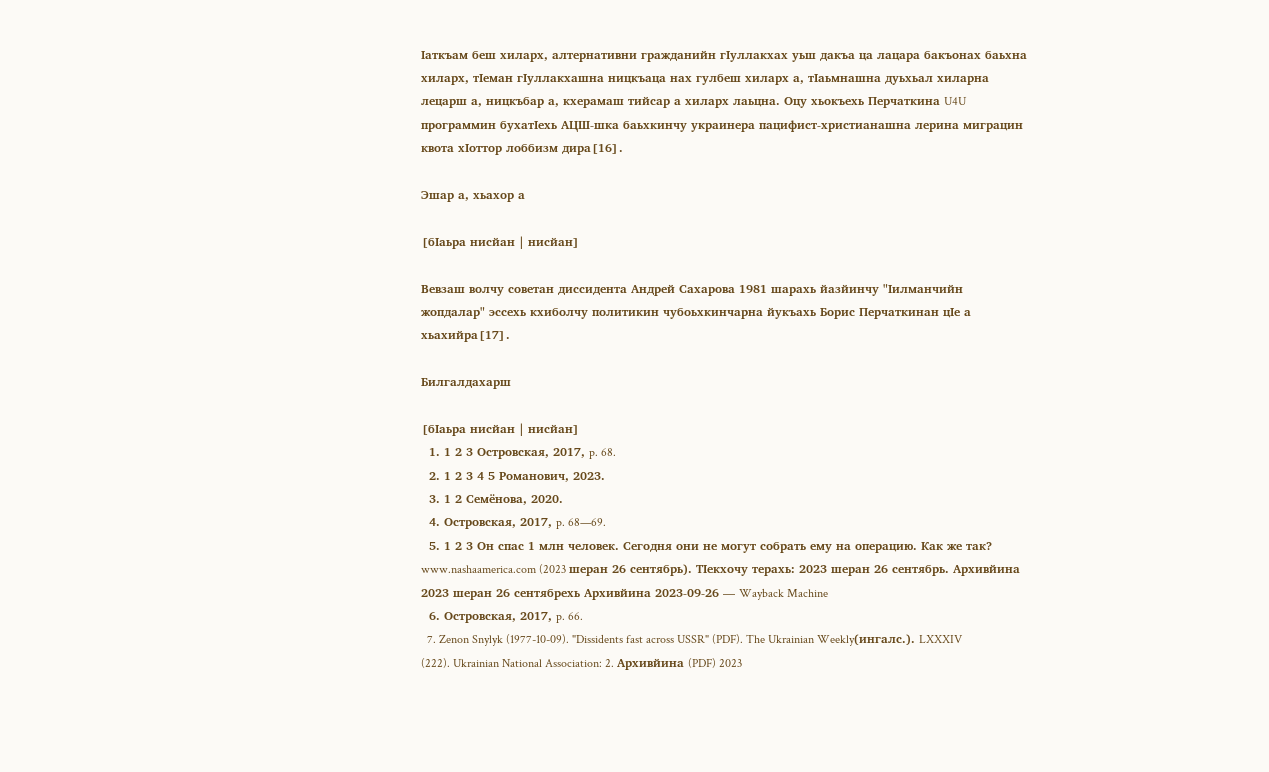Ӏаткъам беш хиларх, алтернативни гражданийн гӀуллакхах уьш дакъа ца лацара бакъонах баьхна хиларх, тӀеман гӀуллакхашна ницкъаца нах гулбеш хиларх а, тӀаьмнашна дуьхьал хиларна лецарш а, ницкъбар а, кхерамаш тийсар а хиларх лаьцна. Оцу хьокъехь Перчаткина U4U программин бухатӀехь АЦШ-шка баьхкинчу украинера пацифист-христианашна лерина миграцин квота хӀоттор лоббизм дира[16].

Эшар а, хьахор а

[бӀаьра нисйан | нисйан]

Вевзаш волчу советан диссидента Андрей Сахарова 1981 шарахь йазйинчу "Ӏилманчийн жопдалар" эссехь кхиболчу политикин чубоьхкинчарна йукъахь Борис Перчаткинан цӀе а хьахийра[17].

Билгалдахарш

[бӀаьра нисйан | нисйан]
  1. 1 2 3 Островская, 2017, p. 68.
  2. 1 2 3 4 5 Романович, 2023.
  3. 1 2 Семёнова, 2020.
  4. Островская, 2017, p. 68—69.
  5. 1 2 3 Он спас 1 млн человек. Сегодня они не могут собрать ему на операцию. Как же так? www.nashaamerica.com (2023 шеран 26 сентябрь). ТӀекхочу терахь: 2023 шеран 26 сентябрь. Архивйина 2023 шеран 26 сентябрехь Архивйина 2023-09-26 — Wayback Machine
  6. Островская, 2017, p. 66.
  7. Zenon Snylyk (1977-10-09). "Dissidents fast across USSR" (PDF). The Ukrainian Weekly(ингалс.). LXXXIV (222). Ukrainian National Association: 2. Архивйина (PDF) 2023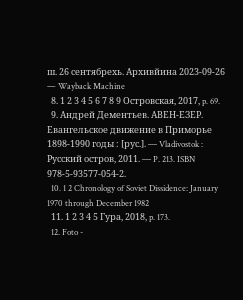ш. 26 сентябрехь. Архивйина 2023-09-26 — Wayback Machine
  8. 1 2 3 4 5 6 7 8 9 Островская, 2017, p. 69.
  9. Андрей Дементьев. АВЕН-ЕЗЕР. Евангельское движение в Приморье 1898-1990 годы : [рус.]. — Vladivostok : Русский остров, 2011. — P. 213. ISBN 978-5-93577-054-2.
  10. 1 2 Chronology of Soviet Dissidence: January 1970 through December 1982
  11. 1 2 3 4 5 Гура, 2018, p. 173.
  12. Foto -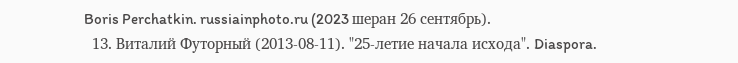Boris Perchatkin. russiainphoto.ru (2023 шеран 26 сентябрь).
  13. Виталий Футорный (2013-08-11). "25-летие начала исхода". Diaspora.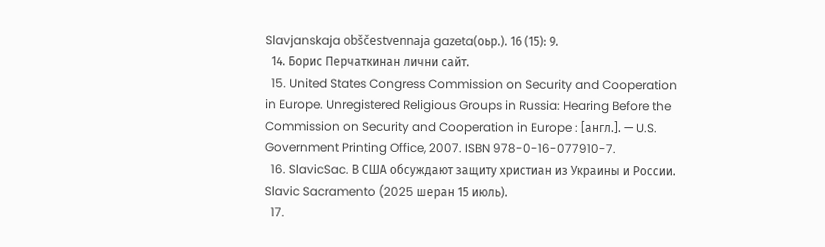Slavjanskaja obščestvennaja gazeta(оьр.). 16 (15): 9.
  14. Борис Перчаткинан лични сайт.
  15. United States Congress Commission on Security and Cooperation in Europe. Unregistered Religious Groups in Russia: Hearing Before the Commission on Security and Cooperation in Europe : [англ.]. — U.S. Government Printing Office, 2007. ISBN 978-0-16-077910-7.
  16. SlavicSac. В США обсуждают защиту христиан из Украины и России. Slavic Sacramento (2025 шеран 15 июль).
  17.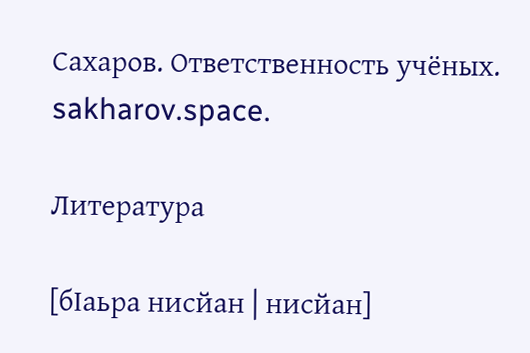Сахаров. Ответственность учёных. sakharov.space.

Литература

[бӀаьра нисйан | нисйан]